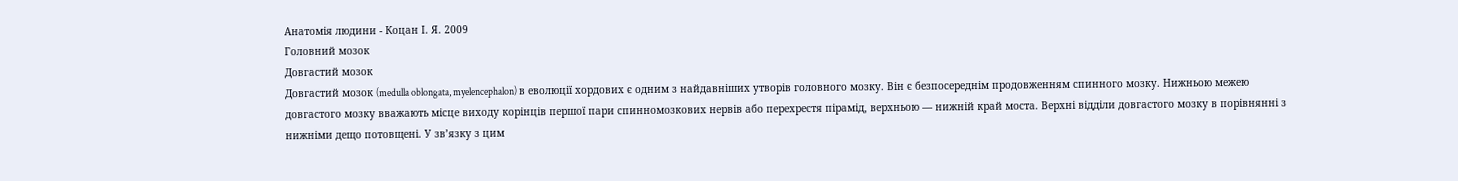Анатомія людини - Коцан І. Я. 2009
Головний мозок
Довгастий мозок
Довгастий мозок (medulla oblongata, myelencephalon) в еволюції хордових є одним з найдавніших утворів головного мозку. Він є безпосереднім продовженням спинного мозку. Нижньою межею довгастого мозку вважають місце виходу корінців першої пари спинномозкових нервів або перехрестя пірамід, верхньою — нижній край моста. Верхні відділи довгастого мозку в порівнянні з нижніми дещо потовщені. У зв’язку з цим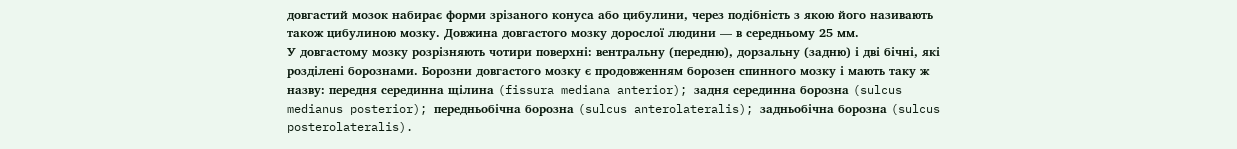довгастий мозок набирає форми зрізаного конуса або цибулини, через подібність з якою його називають також цибулиною мозку. Довжина довгастого мозку дорослої людини — в середньому 25 мм.
У довгастому мозку розрізняють чотири поверхні: вентральну (передню), дорзальну (задню) і дві бічні, які розділені борознами. Борозни довгастого мозку є продовженням борозен спинного мозку і мають таку ж назву: передня серединна щілина (fissura mediana anterior); задня серединна борозна (sulcus medianus posterior); передньобічна борозна (sulcus anterolateralis); задньобічна борозна (sulcus posterolateralis).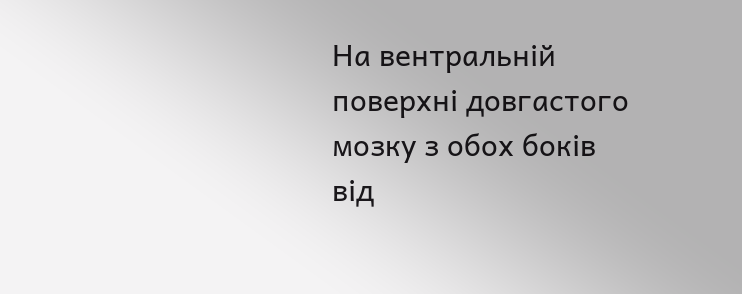На вентральній поверхні довгастого мозку з обох боків від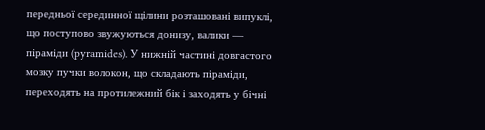передньої серединної щілини розташовані випуклі, що поступово звужуються донизу, валики — піраміди (pyramides). У нижній частині довгастого мозку пучки волокон, що складають піраміди, переходять на протилежний бік і заходять у бічні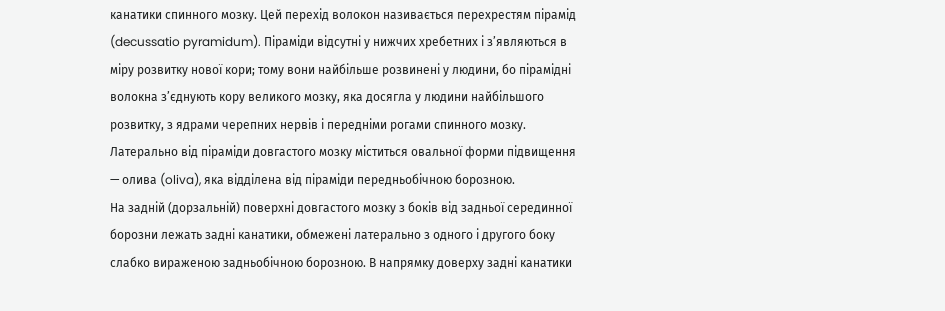канатики спинного мозку. Цей перехід волокон називається перехрестям пірамід (decussatio pyramidum). Піраміди відсутні у нижчих хребетних і з’являються в міру розвитку нової кори; тому вони найбільше розвинені у людини, бо пірамідні волокна з’єднують кору великого мозку, яка досягла у людини найбільшого розвитку, з ядрами черепних нервів і передніми рогами спинного мозку.
Латерально від піраміди довгастого мозку міститься овальної форми підвищення — олива (oliva), яка відділена від піраміди передньобічною борозною.
На задній (дорзальній) поверхні довгастого мозку з боків від задньої серединної борозни лежать задні канатики, обмежені латерально з одного і другого боку слабко вираженою задньобічною борозною. В напрямку доверху задні канатики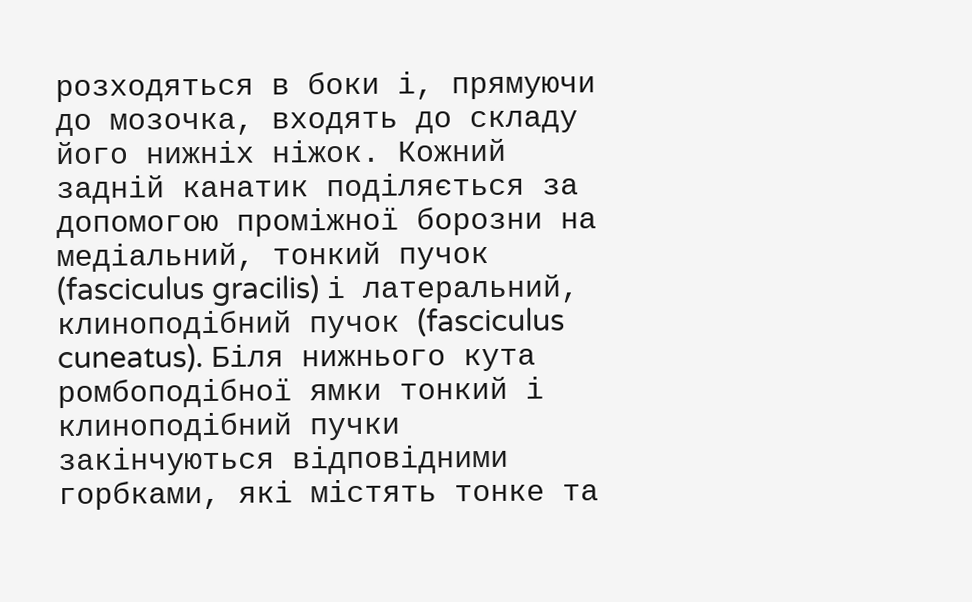розходяться в боки і, прямуючи до мозочка, входять до складу його нижніх ніжок. Кожний задній канатик поділяється за допомогою проміжної борозни на медіальний, тонкий пучок (fasciculus gracilis) і латеральний, клиноподібний пучок (fasciculus cuneatus). Біля нижнього кута ромбоподібної ямки тонкий і клиноподібний пучки закінчуються відповідними горбками, які містять тонке та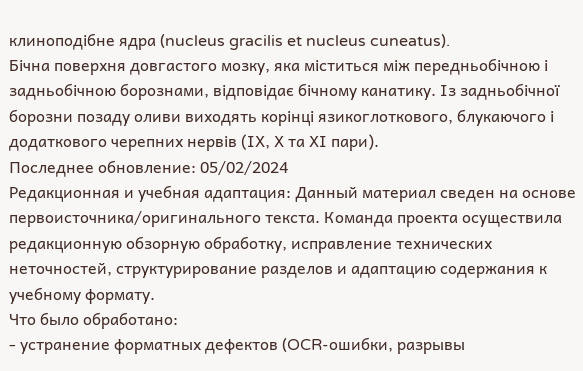клиноподібне ядра (nucleus gracilis et nucleus cuneatus).
Бічна поверхня довгастого мозку, яка міститься між передньобічною і задньобічною борознами, відповідає бічному канатику. Із задньобічної борозни позаду оливи виходять корінці язикоглоткового, блукаючого і додаткового черепних нервів (ІХ, Х та ХІ пари).
Последнее обновление: 05/02/2024
Редакционная и учебная адаптация: Данный материал сведен на основе первоисточника/оригинального текста. Команда проекта осуществила редакционную обзорную обработку, исправление технических неточностей, структурирование разделов и адаптацию содержания к учебному формату.
Что было обработано:
- устранение форматных дефектов (OCR-ошибки, разрывы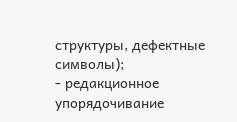структуры, дефектные символы);
- редакционное упорядочивание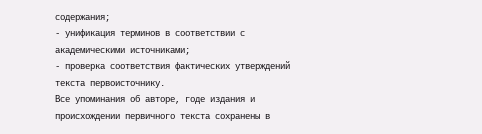содержания;
- унификация терминов в соответствии с академическими источниками;
- проверка соответствия фактических утверждений текста первоисточнику.
Все упоминания об авторе, годе издания и происхождении первичного текста сохранены в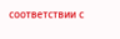соответствии с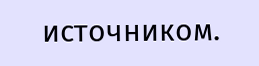источником.